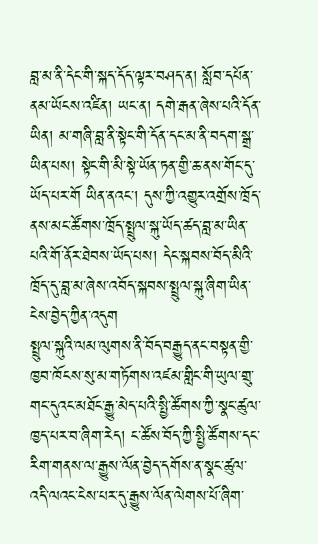བླ་མ་ནི་དེང་གི་སྐད་དོད་ལྟར་བཤད་ན། སློབ་དཔོན་ནམ་ཡོངས་འཛིན། ཡང་ན། དགེ་རྒན་ཞེས་པའི་དོན་ཡིན། མ་གཞི་བླ་ནི་སྟེང་གི་དོན་དང་མ་ནི་བདག་སྒྲ་ཡིན་པས། སྟེང་གི་མི་སྟེ་ཡོན་ཏན་གྱི་ཆ་ནས་གོང་དུ་ཡོད་པར་གོ ཡིན་ནའང་། དུས་ཀྱི་འགྱུར་འགྲོས་ཁྲོད་ནས་མང་ཚོགས་ཁྲོད་སྤྲུལ་སྐུ་ཡོད་ཚད་བླ་མ་ཡིན་པའི་གོ་ནོར་ཐེབས་ཡོད་པས། དེང་སྐབས་བོད་མིའི་ཁྲོད་དུ་བླ་མ་ཞེས་འབོད་སྐབས་སྤྲུལ་སྐུ་ཞིག་ཡིན་ངེས་བྱེད་ཀྱིན་འདུག
སྤྲུལ་སྐུའི་ལམ་ལུགས་ནི་བོད་བརྒྱུད་ནང་བསྟན་གྱི་ཁྱབ་ཁོངས་སུ་མ་གཏོགས་འཛམ་གླིང་གི་ཡུལ་གྲུ་གང་དུའང་མཐོང་རྒྱུ་མེད་པའི་སྤྱི་ཚོགས་ཀྱི་སྣང་ཚུལ་ཁྱད་པར་བ་ཞིག་རེད། ང་ཚོས་བོད་ཀྱི་སྤྱི་ཚོགས་དང་རིག་གནས་ལ་རྒྱུས་ལོན་བྱེད་དགོས་ན་སྣང་ཚུལ་འདི་ལའང་ངེས་པར་དུ་རྒྱུས་ལོན་ལེགས་པོ་ཞིག་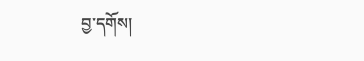བྱ་དགོས།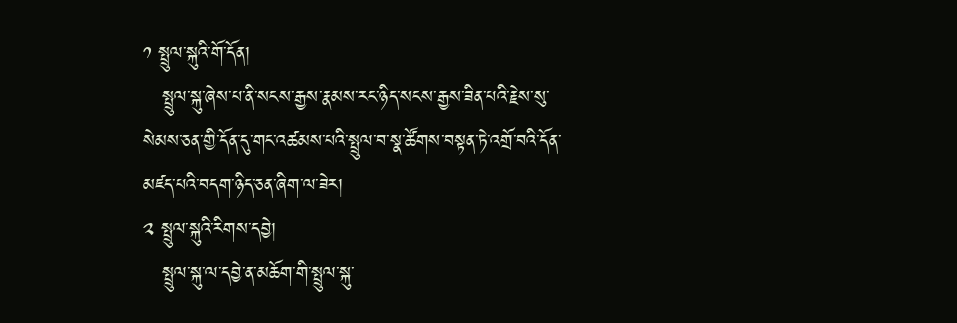༡ སྤྲུལ་སྐུའི་གོ་དོན།
   སྤྲུལ་སྐུ་ཞེས་པ་ནི་སངས་རྒྱས་རྣམས་རང་ཉིད་སངས་རྒྱས་ཟིན་པའི་རྗེས་སུ་སེམས་ཅན་གྱི་དོན་དུ་གང་འཚམས་པའི་སྤྲུལ་བ་སྣ་ཚོགས་བསྟན་ཏེ་འགྲོ་བའི་དོན་མཛད་པའི་བདག་ཉིད་ཅན་ཞིག་ལ་ཟེར།
༢ སྤྲུལ་སྐུའི་རིགས་དབྱེ།
   སྤྲུལ་སྐུ་ལ་དབྱེ་ན་མཆོག་གི་སྤྲུལ་སྐུ་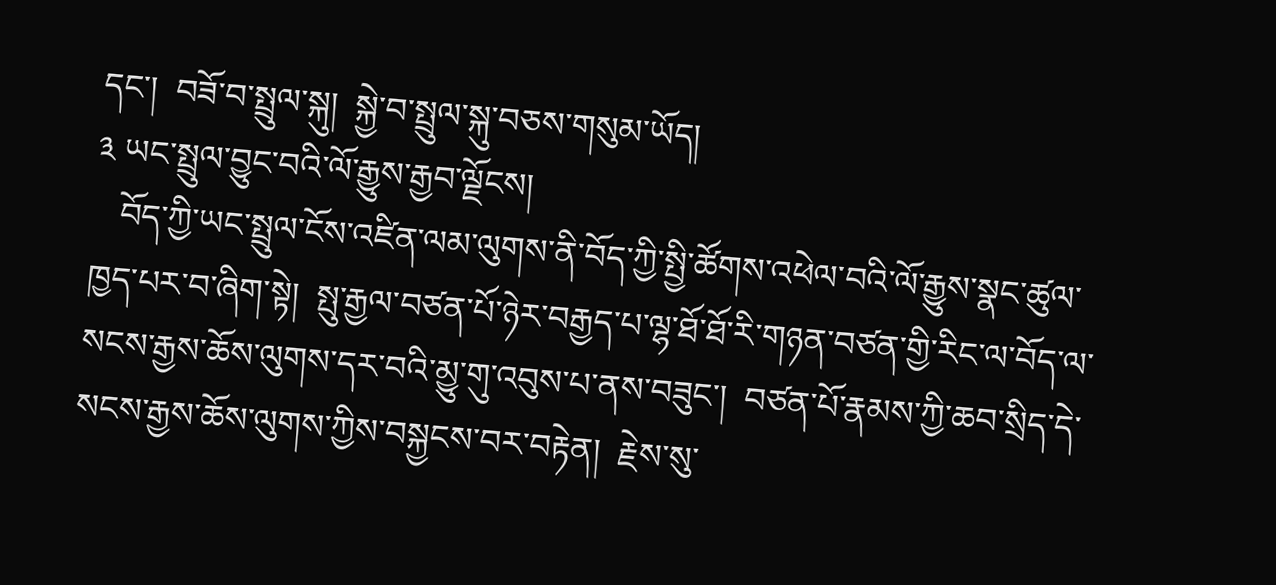དང་།  བཟོ་བ་སྤྲུལ་སྐུ།  སྐྱེ་བ་སྤྲུལ་སྐུ་བཅས་གསུམ་ཡོད།
༣ ཡང་སྤྲུལ་བྱུང་བའི་ལོ་རྒྱུས་རྒྱབ་ལྗོངས།
   བོད་ཀྱི་ཡང་སྤྲུལ་ངོས་འཛིན་ལམ་ལུགས་ནི་བོད་ཀྱི་སྤྱི་ཚོགས་འཕེལ་བའི་ལོ་རྒྱུས་སྣང་ཚུལ་ཁྱད་པར་བ་ཞིག་སྟེ།  སྤུ་རྒྱལ་བཙན་པོ་ཉེར་བརྒྱད་པ་ལྷ་ཐོ་ཐོ་རི་གཉན་བཙན་གྱི་རིང་ལ་བོད་ལ་སངས་རྒྱས་ཆོས་ལུགས་དར་བའི་མྱུ་གུ་འབུས་པ་ནས་བཟུང་།  བཙན་པོ་རྣམས་ཀྱི་ཆབ་སྲིད་དེ་སངས་རྒྱས་ཆོས་ལུགས་ཀྱིས་བསྐྱངས་བར་བརྟེན།  རྗེས་སུ་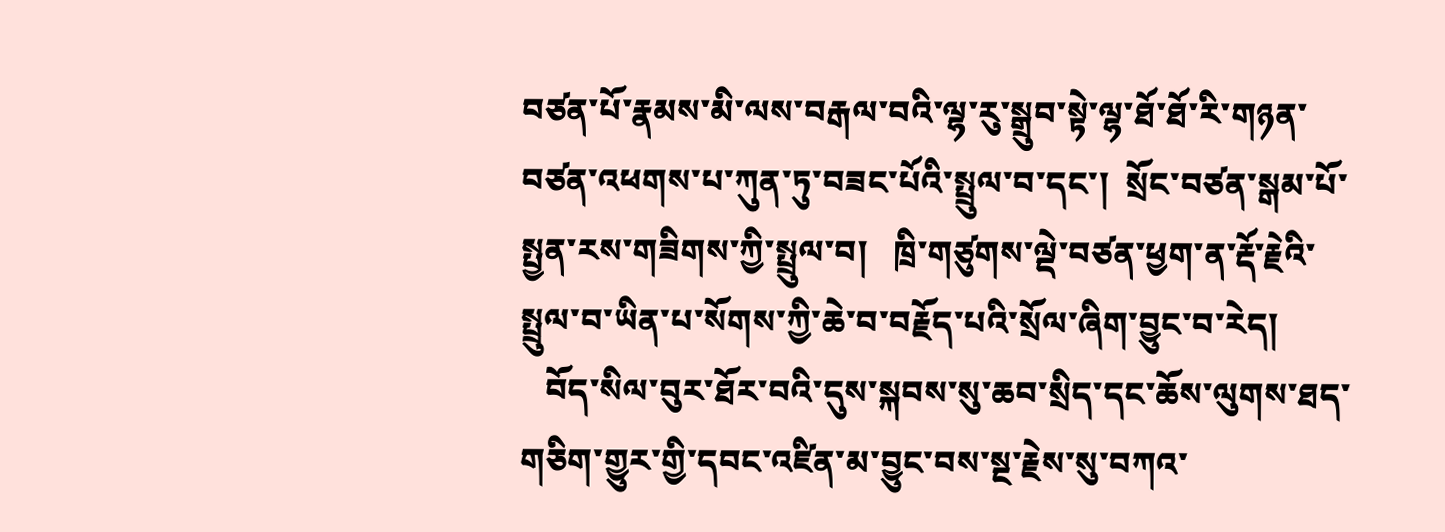བཙན་པོ་རྣམས་མི་ལས་བརྒལ་བའི་ལྷ་རུ་སྒྲུབ་སྟེ་ལྷ་ཐོ་ཐོ་རི་གཉན་བཙན་འཕགས་པ་ཀུན་ཏུ་བཟང་པོའི་སྤྲུལ་བ་དང་།  སྲོང་བཙན་སྒམ་པོ་སྤྱན་རས་གཟིགས་ཀྱི་སྤྲུལ་བ།   ཁྲི་གཙུགས་ལྡེ་བཙན་ཕྱག་ན་རྡོ་རྗེའི་སྤྲུལ་བ་ཡིན་པ་སོགས་ཀྱི་ཆེ་བ་བརྗོད་པའི་སྲོལ་ཞིག་བྱུང་བ་རེད།
   བོད་སིལ་བུར་ཐོར་བའི་དུས་སྐབས་སུ་ཆབ་སྲིད་དང་ཆོས་ལུགས་ཐད་གཅིག་གྱུར་གྱི་དབང་འཛིན་མ་བྱུང་བས་སྔ་རྗེས་སུ་བཀའ་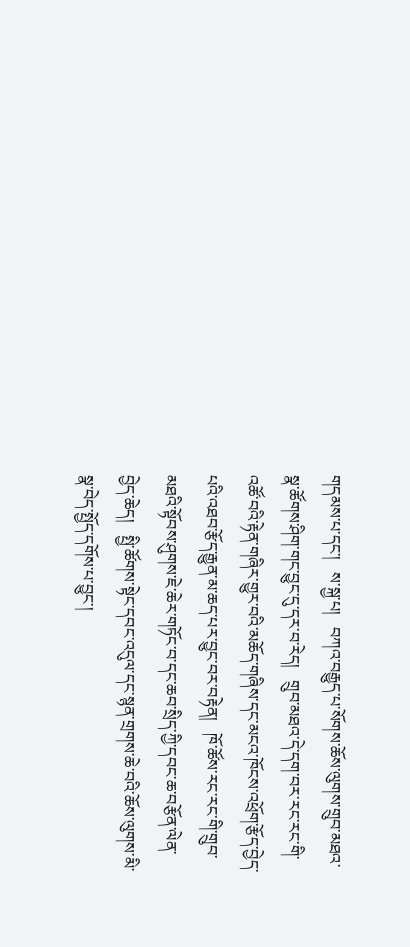གདམས་པ་དང་།   ས་སྐྱ་པ།   བཀའ་བརྒྱུད་པ་སོགས་ཆོས་ལུགས་གྲུབ་མཐའ་སྣ་ཚོགས་ཤིག་གང་བྱུང་དུ་དར་བ་རེད།   གྲུབ་མཐའ་དེ་དག་བར་རང་རང་གི་འཚོ་བའི་རྟེན་གཞིར་གྱུར་བའི་མཆོད་གཞིས་དང་མངའ་ཁོངས་འཕྲོག་རྩོད་བྱེད་པའི་འཐབ་རྩོད་རྒྱུན་མ་ཆད་པར་བྱུང་བར་བརྟེན།   ཁོ་ཚོས་རང་རང་གི་གྲུབ་མཐའི་སྟོབས་ཤུགས་ཇེ་ཆེར་གཏོང་བ་དང་ཆབ་སྲིད་ཀྱི་དབང་ཆ་བརྩོན་ལེན་བྱེད་ཆེད།   སྤྱི་ཚོགས་སྟེང་དབང་འདུལ་དང་སྙན་གྲགས་ཆེ་བའི་ཆོས་ལུགས་མི་སྣ་བེད་སྤྱོད་དགོས་པ་བྱུང་།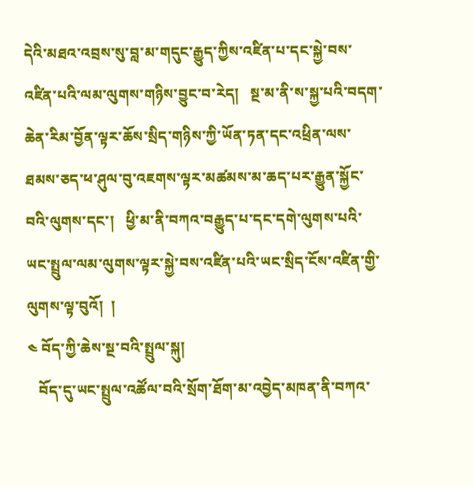དེའི་མཐའ་འབྲས་སུ་བླ་མ་གདུང་རྒྱུད་ཀྱིས་འཛིན་པ་དང་སྐྱེ་བས་འཛིན་པའི་ལམ་ལུགས་གཉིས་བྱུང་བ་རེད།   སྔ་མ་ནི་ས་སྐྱ་པའི་བདག་ཆེན་རིམ་བྱོན་ལྟར་ཆོས་སྲིད་གཉིས་ཀྱི་ཡོན་ཏན་དང་འཕྲིན་ལས་ཐམས་ཅད་ཕ་ཤུལ་བུ་འཇགས་ལྟར་མཚམས་མ་ཆད་པར་རྒྱུན་སྐྱོང་བའི་ལུགས་དང་།   ཕྱི་མ་ནི་བཀའ་བརྒྱུད་པ་དང་དགེ་ལུགས་པའི་ཡང་སྤྲུལ་ལམ་ལུགས་ལྟར་སྐྱེ་བས་འཛིན་པའི་ཡང་སྲིད་ངོས་འཛིན་གྱི་ལུགས་ལྟ་བུའོ།  །
༤ བོད་ཀྱི་ཆེས་སྔ་བའི་སྤྲུལ་སྐུ།
   བོད་དུ་ཡང་སྤྲུལ་འཚོལ་བའི་སྲོག་ཐོག་མ་འབྱེད་མཁན་ནི་བཀའ་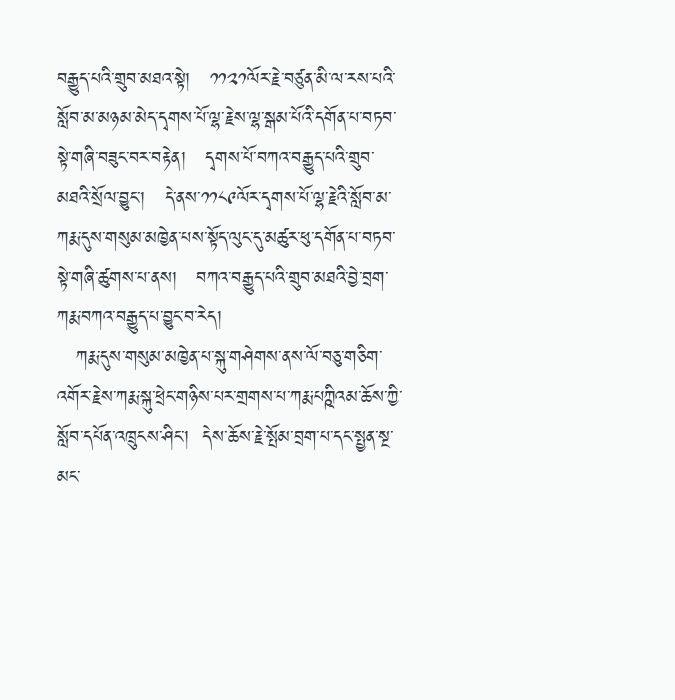བརྒྱུད་པའི་གྲུབ་མཐའ་སྟེ།   ༡༡༢༡ལོར་རྗེ་བཙུན་མི་ལ་རས་པའི་སློབ་མ་མཉམ་མེད་དྭགས་པོ་ལྷ་རྗེས་ལྷ་སྒམ་པོའི་དགོན་པ་བཏབ་སྟེ་གཞི་བཟུང་བར་བརྟེན།   དྭགས་པོ་བཀའ་བརྒྱུད་པའི་གྲུབ་མཐའི་སྲོལ་བྱུང་།   དེ་ནས་༡༡༨༩ལོར་དྭགས་པོ་ལྷ་རྗེའི་སློབ་མ་ཀརྨ་དུས་གསུམ་མཁྱེན་པས་སྟོད་ལུང་དུ་མཚུར་ཕུ་དགོན་པ་བཏབ་སྟེ་གཞི་ཚུགས་པ་ནས།   བཀའ་བརྒྱུད་པའི་གྲུབ་མཐའི་བྱེ་བྲག་ཀརྨ་བཀའ་བརྒྱུད་པ་བྱུང་བ་རེད།
   ཀརྨ་དུས་གསུམ་མཁྱེན་པ་སྐུ་གཤེགས་ནས་ལོ་བཅུ་གཅིག་འགོར་རྗེས་ཀརྨ་སྐུ་ཕྲེང་གཉིས་པར་གྲགས་པ་ཀརྨ་པཀྵིའམ་ཆོས་ཀྱི་སློབ་དཔོན་འཁྲུངས་ཤིང་།  དེས་ཆོས་རྗེ་སྤོམ་བྲག་པ་དང་སྤྱན་སྔ་མང་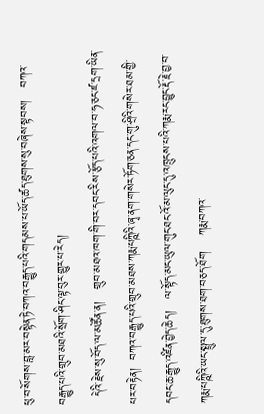ཕུ་བ་སོགས་བླ་མར་བསྟེན་ཏེ་བཀའ་བརྒྱུད་པའི་གདམས་པ་ཡོད་ཚད་ཐུགས་སུ་བཞེས་སྟབས།   བཀའ་བརྒྱུད་པའི་གྲུབ་མཐའི་སྲོག་ཤིང་ལྟ་བུར་གྱུར་པ་རེད།
  དེའི་རྗེས་སུ་བོད་ལ་མཚོན་ན།   གྲུབ་མཐའ་ཁག་གི་བར་དབང་རིས་རྩོད་པའི་འགལ་བ་ཧ་ཅང་ཛ་དྲག་ཡིན་པར་བརྟེན།  བཀའ་བརྒྱུད་པའི་གྲུབ་མཐས་ཀརྨ་པཀྵིའི་ཞྭ་ནག་གསེར་ཏོག་ཅན་དང་གུ་ཤྲིའི་གསེར་ཐམ་གྱི་དབང་ཆ་རྒྱུད་འཛིན་བྱེད་ཆེད།   ལ་སྟོད་མང་ཡུལ་གུང་ཐང་འོ་མ་ལུང་དུ་འཁྲུངས་པའི་ཀརྨ་རང་བྱུང་རྡོ་རྗེ་བྱ་བ་ཀརྨ་པཀྵིའི་ཡང་སྤྲུལ་དུ་ཐུགས་ཐག་བཅད་ཐོག    ཀརྨ་བཀའ་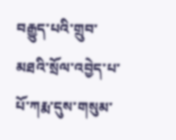བརྒྱུད་པའི་གྲུབ་མཐའི་སྲོལ་འབྱེད་པ་པོ་ཀརྨ་དུས་གསུམ་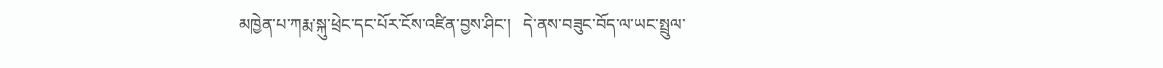མཁྱེན་པ་ཀརྨ་སྐུ་ཕྲེང་དང་པོར་ངོས་འཛིན་བྱས་ཤིང་།   དེ་ནས་བཟུང་བོད་ལ་ཡང་སྤྲུལ་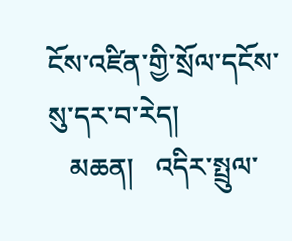ངོས་འཛིན་གྱི་སྲོལ་དངོས་སུ་དར་བ་རེད།
   མཆན།   འདིར་སྤྲུལ་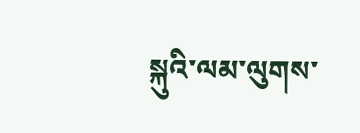སྐུའི་ལམ་ལུགས་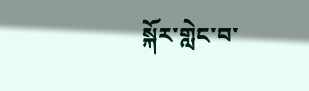སྐོར་གླེང་བ་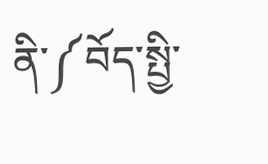ནི་༼བོད་སྤྱི་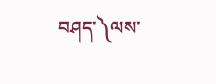བཤད་༽ལས་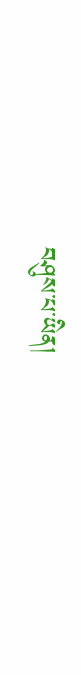བཤུས་པ་ཡིན།